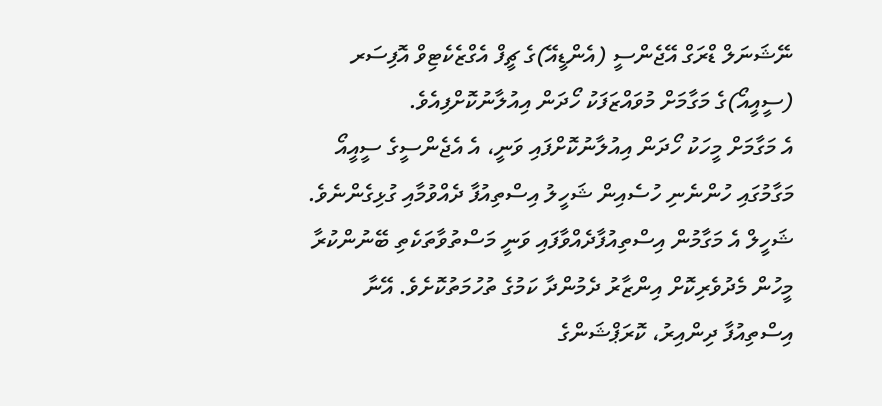ނޭޝަނަލް ޑްރަގް އޭޖެންސީ (އެންޑީއޭ)ގެ ޗީފް އެގްޒެކެޓިވް އޮފިސަރ (ސީއީއޯ)ގެ މަގާމަށް މުވައްޒަފަކު ހޯދަން އިއުލާނުކޮށްފިއެވެ.
އެ މަގާމަށް މީހަކު ހޯދަން އިއުލާނުކޮށްފައި ވަނީ، އެ އެޖެންސީގެ ސީއީއޯ މަގާމުގައި ހުންނެނި ހުސެއިން ޝަހީލު އިސްތިއުފާ ދެއްވުމާއި ގުޅިގެންނެވެ.
ޝަހީލް އެ މަގާމުން އިސްތިއުފާދެއްވާފައި ވަނީ މަސްތުވާތަކެތި ބޭނުންކުރާ މީހުން މެދުވެރިކޮށް އިންޒާރު ދެމުންދާ ކަމުގެ ތުހުމަތުކޮށެވެ. އޭނާ އިސްތިއުފާ ދިންއިރު، ކޮރަޕްޝަންގެ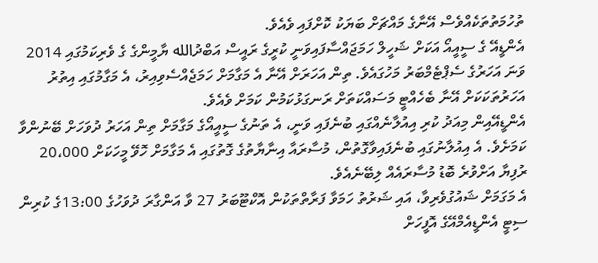ތުހުމަތުތަކެއްވެސް އޭނާގެ މައްޗަށް ބަޔަކު ކޮށްފައި ވެއެވެ.
އެންޑީއޭ ގެ ސީއީއޯ އަކަށް ޝަހީލް ހަމަޖައްސާފައިވަނީ ކުރީގެ ރައީސް އަބްދުالله ޔާމީންގެ ގެ ވެރިކަމުގައި 2014 ވަނަ އަހަރުގެ ސެޕްޓެމްބަރު މަހުގައެވެ. ތިން އަހަރަށް އޭނާ އެ މަގާމަށް ހަމަޖެއްސެވިއިރު، އެ މަގާމުގައި އިތުރު އަހަރުތަކަކަށް އޭނާ ބެހެއްޓީ މަސައްކަތަށް ރަނގަޅުކަމުން ކަމަށް ވެއެވެ.
އެންޑީއޭއިން މިއަދު ކުރި އިއުލާނެއްގައި ބުނެފައި ވަނީ، އެ ތަނުގެ ސީއީއޯގެ މަގާމަށް ތިން އަހަރު ދުވަހަށް ބޭނުންވާ ކަމަށެވެ. އެ އިއުލާނުގައި ބުނެފައިވާގޮތުން، މުސާރައާ އިނާޔާތުގެ ގޮތުގައި އެ މަގާމަށް ހޮވޭ މީހަކަށް 20،000 ރުފިޔާ އަށްވުރެ ބޮޑު މުސާރައެއް ލިބޭނެއެވެ.
އެ މަގަމަށް ޝައުގުވެރިވާ، އައި ޝަރުތު ހަމަވާ ފަރާތްތަކުން އޮކްޓޫބަރު 27 ވާ އަންގާރަ ދުވަހުގެ 13:00ގެ ކުރިން ސިޓީ އެންޑީއެމްއޭގެ އޮފީހަށް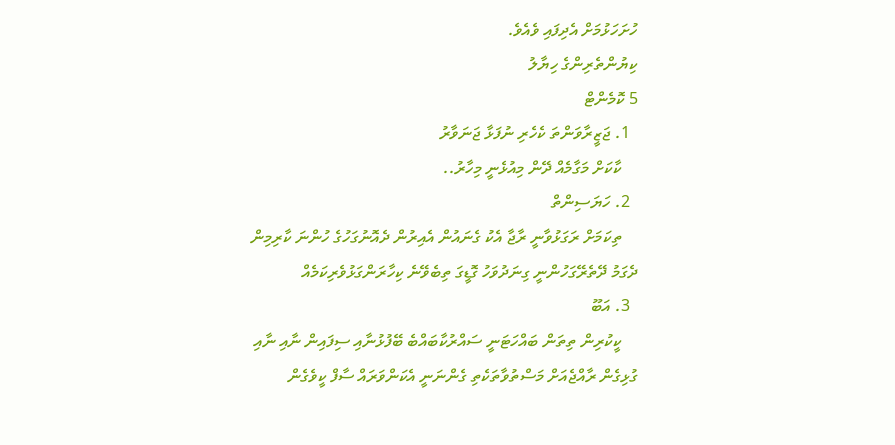ހުށަހަޅުމަށް އެދިފައި ވެއެވެ.
ކިޔުންތެރިންގެ ހިޔާލު
5 ކޮމެންޓް
  1. ޖަޒީރާވަންތަ ކެހެރި ނުފަޅާ ޖަނަވާރު
    ކާކަށް މަގާމެއް ދޭން މިއުޅެނީ މިހާރު..
  2. ހަޔަސިންތް
    ތިކަމަށް ރަގަޅުވާނީ ރާޖާ އެކު ގެނައުން އެއިރުން ދެއޮނުގަހުގެ ހުންނަ ކާރިމިން ދެގަމު ދޭތެރޭގަހުންނީ ގިނަދުވަހު ގޮޑީގަ ތިބެވޭނެ ކިހާރަންގަޅުވެރިކަމެއް
  3. އަބޫ
    ކީކުރިން ތިތަން ބައްހަޓަނީ ސައްރުކާބައްބެ ބޭފުޅުނާއި ސިފައިން ނާއި ނާއި ގުޅިގެން ރާއްޖެއަށް މަސްތުވާތަކެތި ގެންނަނީ އެކަންވަރައް ސާފް ކީވެގެން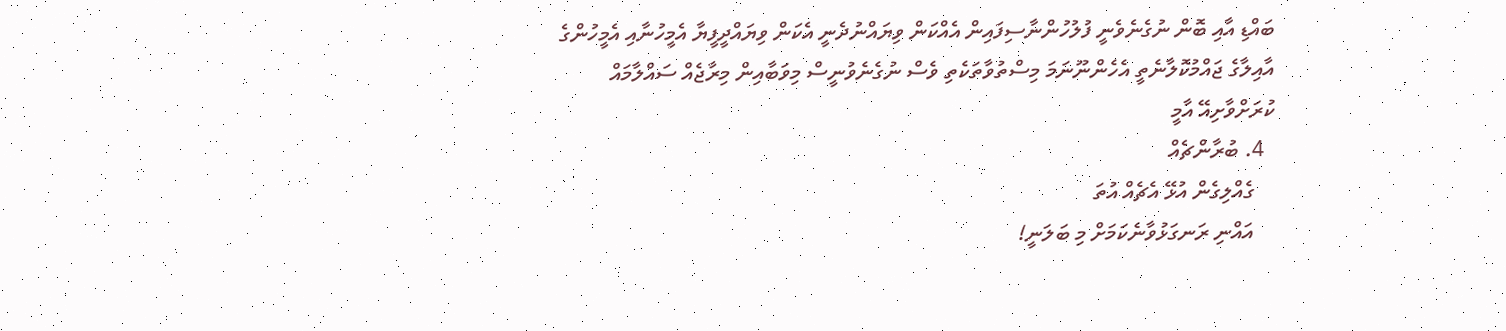ބައްޑި އާއި ބޮން ނުގެނެވެނީ ފުލުހުންނާސިފައިން އެއްކަން ވިޔައްނުދެނީ އެކަން ވިޔައްދީފީޔާ އެމީހުނާއި އެމީހުންގެ އާއިލާގެ ޖައްމުކޮލާނެތީ އެހެންނޫނަމަ މިސްތުވާތަކެތި ވެސް ނުގެނެވުނީސް މިވަބާއިން މިރާޖެއް ސައްލާމައް ކުރަށްވާށިއޭ އާމީ
  4. ބުރާންޗެއް
    ގެއްލިގެން އުޅޭ އެޗެއް އުތަ
    އައްނި ރަނގަޅުވާނެކަމަށް މި ބަލަނީ!